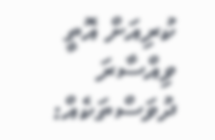ކުރިއަށް އޮތީ ވިއްސާރަ ދުވަސްތަކެއް: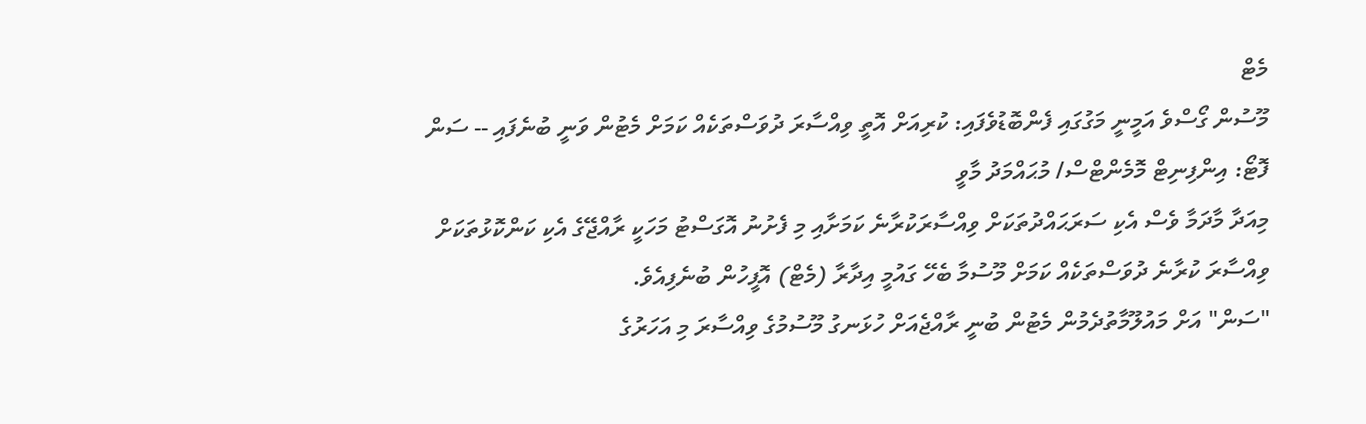މެޓް
މޫސުން ގޯސްވެ އަމީނީ މަގުގައި ފެންބޮޑުވެފައި: ކުރިއަށް އޮތީ ވިއްސާރަ ދުވަސްތަކެއް ކަމަށް މެޓުން ވަނީ ބުނެފައި -- ސަން ފޮޓޯ: އިންފިނިޓް މޮމެންޓްސް/ މުޙައްމަދު މާވީ
މިއަދާ މާދަމާ ވެސް އެކި ސަރަޙައްދުތަކަށް ވިއްސާރަކުރާނެ ކަމަށާއި މި ފެށުނު އޮގަސްޓު މަހަކީ ރާއްޖޭގެ އެކި ކަންކޮޅުތަކަށް ވިއްސާރަ ކުރާނެ ދުވަސްތަކެއް ކަމަށް މޫސުމާ ބެހޭ ގައުމީ އިދާރާ (މެޓް) އޮފީހުން ބުނެފިއެވެ.
"ސަން" އަށް މައުލޫމާތުދެމުން މެޓުން ބުނީ ރާއްޖެއަށް ހުޅަނގު މޫސުމުގެ ވިއްސާރަ މި އަހަރުގެ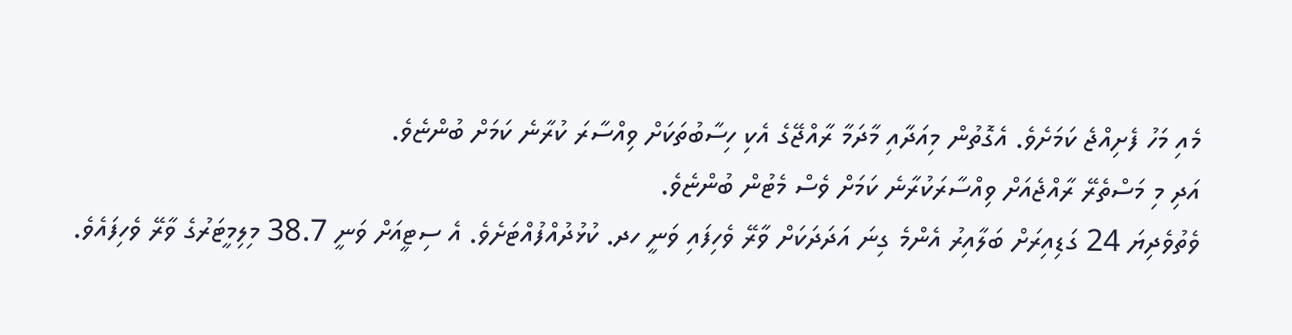މެއި މަހު ފެށިއްޖެ ކަމަށެވެ. އެގޮތުން މިއަދާއި މާދަމާ ރާއްޖޭގެ އެކި ހިސާބުތަކަށް ވިއްސާރަ ކުރާނެ ކަމަށް ބުންޏެވެ.
އަދި މި މަސްތެރޭ ރާއްޖެއަށް ވިއްސާރަކުރާނެ ކަމަށް ވެސް މެޓުން ބުންޏެވެ.
ވެތުވެދިޔަ 24 ގަޑިއިރަށް ބަލާއިރު އެންމެ ގިނަ އަދަދަކަށް ވާރޭ ވެހިފައި ވަނީ ހދ. ކުޅުދުއްފުއްޓަށެވެ. އެ ސިޓީއަށް ވަނީ 38.7 މިލިމީޓަރުގެ ވާރޭ ވެހިފައެވެ.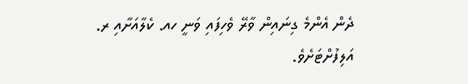ދެން އެންމެ ގިނައިން ވާރޭ ވެހިފައި ވަނީ ހއ. ކެލާއަށާއި ރ. އަލިފުށްޓަށެވެ.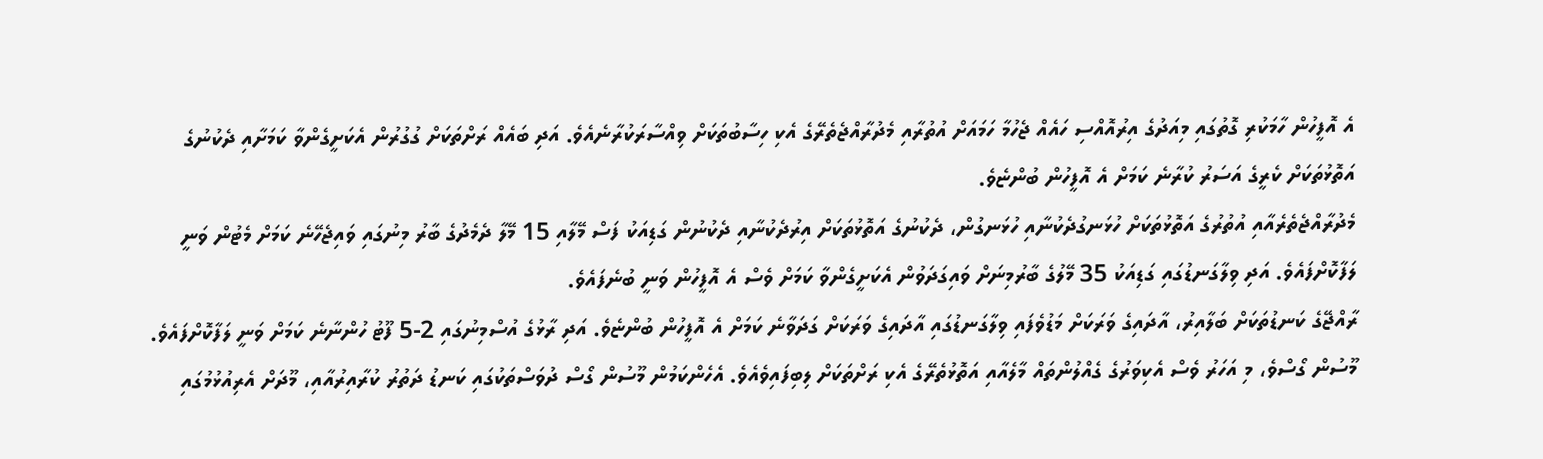އެ އޮފީހުން ހާމަކުރި ގޮތުގައި މިއަދުގެ އިރުއޮއްސި ހައެއް ޖެހުމާ ހަމައަށް އުތުރާއި މެދުރާއްޖެތެރޭގެ އެކި ހިސާބުތަކަށް ވިއްސާރަކުރާނެއެވެ. އަދި ބައެއް ރަށްތަކަށް ގުގުރުން އެކަށީގެންވާ ކަމަށާއި ދެކުނުގެ އަތޮޅުތަކަށް ކެރީގެ އަސަރު ކުރާނެ ކަމަށް އެ އޮފީހުން ބުންޏެވެ.
މެދުރާއްޖެތެރެއާއި އުތުރުގެ އަތޮޅުތަކަށް ހުޅަނގުދެކުނާއި ހުޅަނގުން، ދެކުނުގެ އަތޮޅުތަކަށް އިރުދެކުނާއި ދެކުނުން ގަޑިއަކު ފަސް މޭލާއި 15 މޭލާ ދެމެދުގެ ބާރު މިނުގައި ވައިޖެހޭނެ ކަމަށް މެޓުން ވަނީ ލަފާކޮށްފައެވެ. އަދި ވިލާގަނޑުގައި ގަޑިއަކު 35 މޭލުގެ ބާރުމިނަށް ވައިގަދަވުން އެކަށީގެންވާ ކަމަށް ވެސް އެ އޮފީހުން ވަނީ ބުނެފައެވެ.
ރާއްޖޭގެ ކަނޑުތަކަށް ބަލާއިރު، އާދައިގެ ވަރަކަށް މަޑުވެފައި ވިލާގަނޑުގައި އާދައިގެ ވަރަކަށް ގަދަވާނެ ކަމަށް އެ އޮފީހުން ބުންޏެވެ. އަދި ރާޅުގެ އުސްމިނުގައި 2-5 ފޫޓު ހުންނާނެ ކަމަށް ވަނީ ލަފާކޮށްފައެވެ.
މޫސުން ގޯސްވެ، މި އަހަރު ވެސް އެކިވަރުގެ ގެއްލުންތައް މާލެއާއި އަތޮޅުތެރޭގެ އެކި ރަށްތަކަށް ލިބިފައިވެއެވެ. އެހެންކަމުން މޫސުން ގޯސް ދުވަސްތަކުގައި ކަނޑު ދަތުރު ކުރާއިރުއާއި، މޫދަށް އެރިއުޅުމުގައި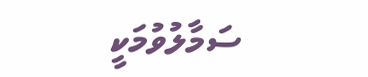ސަމާލުވުމަކީ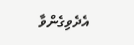އެދެވިގެންވާ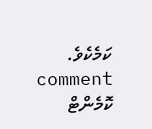ކަމެކެވެ.
comment ކޮމެންޓް